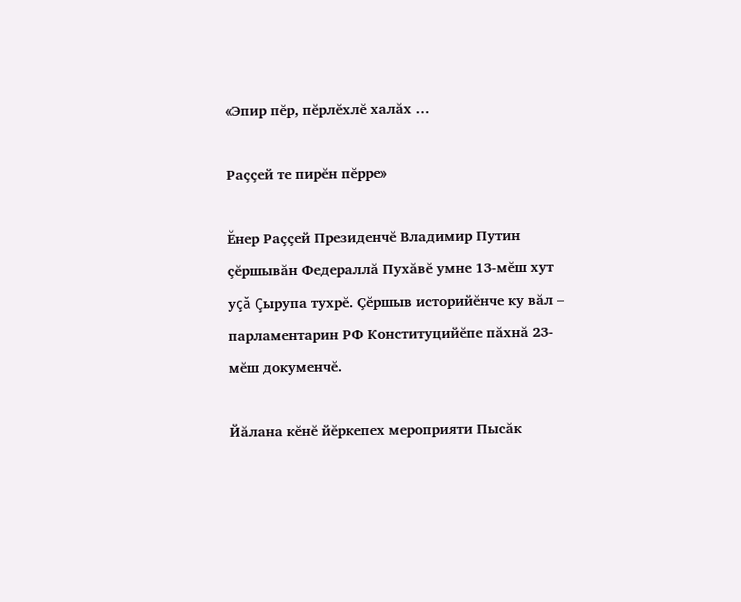«Эпир пĕр, пĕрлĕхлĕ халăх …

Раççей те пирĕн пĕрре»

Ĕнер Раççей Президенчĕ Владимир Путин çĕршывăн Федераллă Пухăвĕ умне 13-мĕш хут уçă Çырупа тухрĕ. Çĕршыв историйĕнче ку вăл – парламентарин РФ Конституцийĕпе пăхнă 23-мĕш докуменчĕ.

Йăлана кĕнĕ йĕркепех мероприяти Пысăк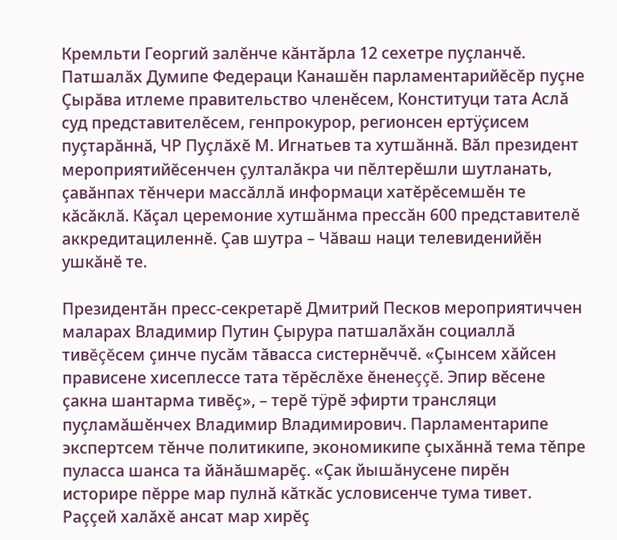Кремльти Георгий залĕнче кăнтăрла 12 сехетре пуçланчĕ. Патшалăх Думипе Федераци Канашĕн парламентарийĕсĕр пуçне Çырăва итлеме правительство членĕсем, Конституци тата Аслă суд представителĕсем, генпрокурор, регионсен ертÿçисем пуçтарăннă, ЧР Пуçлăхĕ М. Игнатьев та хутшăннă. Вăл президент мероприятийĕсенчен çулталăкра чи пĕлтерĕшли шутланать, çавăнпах тĕнчери массăллă информаци хатĕрĕсемшĕн те кăсăклă. Кăçал церемоние хутшăнма прессăн 600 представителĕ аккредитациленнĕ. Çав шутра – Чăваш наци телевиденийĕн ушкăнĕ те.

Президентăн пресс-секретарĕ Дмитрий Песков мероприятиччен маларах Владимир Путин Çырура патшалăхăн социаллă тивĕçĕсем çинче пусăм тăвасса систернĕччĕ. «Çынсем хăйсен прависене хисеплессе тата тĕрĕслĕхе ĕненеççĕ. Эпир вĕсене çакна шантарма тивĕç», – терĕ тÿрĕ эфирти трансляци пуçламăшĕнчех Владимир Владимирович. Парламентарипе экспертсем тĕнче политикипе, экономикипе çыхăннă тема тĕпре пуласса шанса та йăнăшмарĕç. «Çак йышăнусене пирĕн историре пĕрре мар пулнă кăткăс условисенче тума тивет. Раççей халăхĕ ансат мар хирĕç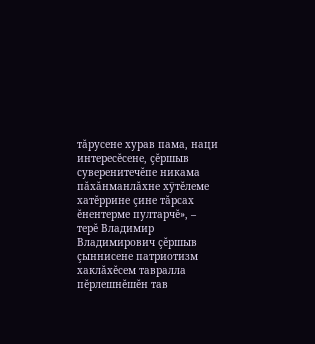тăрусене хурав пама, наци интересĕсене, çĕршыв суверенитечĕпе никама пăхăнманлăхне хÿтĕлеме хатĕррине çине тăрсах ĕнентерме пултарчĕ», – терĕ Владимир Владимирович çĕршыв çыннисене патриотизм хаклăхĕсем тавралла пĕрлешнĕшĕн тав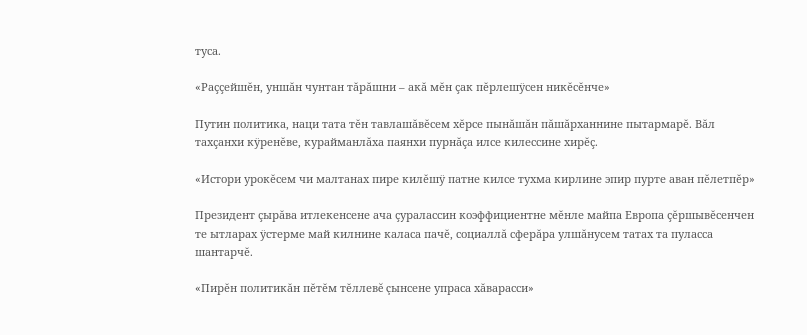туса.

«Раççейшĕн, уншăн чунтан тăрăшни – акă мĕн çак пĕрлешÿсен никĕсĕнче»

Путин политика, наци тата тĕн тавлашăвĕсем хĕрсе пынăшăн пăшăрханнине пытармарĕ. Вăл тахçанхи кÿренĕве, курайманлăха паянхи пурнăçа илсе килессине хирĕç.

«Истори урокĕсем чи малтанах пире килĕшÿ патне килсе тухма кирлине эпир пурте аван пĕлетпĕр»

Президент çырăва итлекенсене ача çуралассин коэффициентне мĕнле майпа Европа çĕршывĕсенчен те ытларах ÿстерме май килнине каласа пачĕ, социаллă сферăра улшăнусем татах та пуласса шантарчĕ.

«Пирĕн политикăн пĕтĕм тĕллевĕ çынсене упраса хăварасси»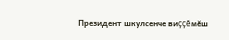Президент шкулсенче виççĕмĕш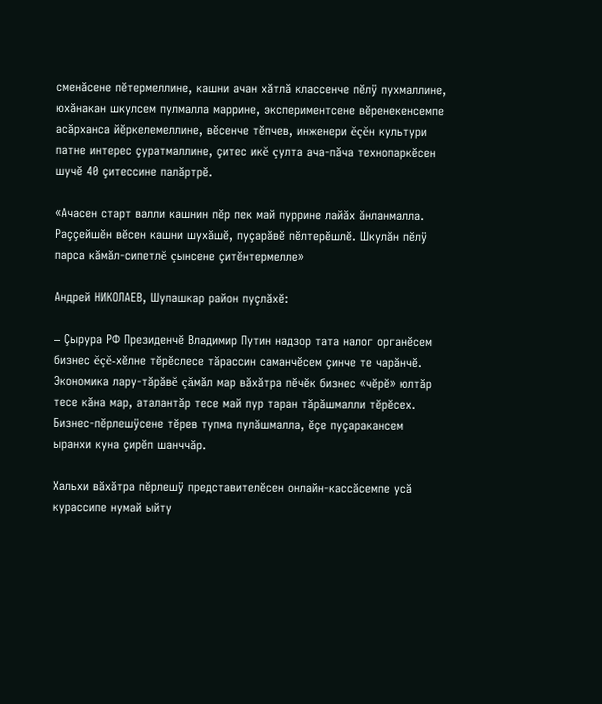сменăсене пĕтермеллине, кашни ачан хăтлă классенче пĕлÿ пухмаллине, юхăнакан шкулсем пулмалла маррине, экспериментсене вĕренекенсемпе асăрханса йĕркелемеллине, вĕсенче тĕпчев, инженери ĕçĕн культури патне интерес çуратмаллине, çитес икĕ çулта ача-пăча технопаркĕсен шучĕ 40 çитессине палăртрĕ.

«Ачасен старт валли кашнин пĕр пек май пуррине лайăх ăнланмалла. Раççейшĕн вĕсен кашни шухăшĕ, пуçарăвĕ пĕлтерĕшлĕ. Шкулăн пĕлÿ парса кăмăл-сипетлĕ çынсене çитĕнтермелле»

Андрей НИКОЛАЕВ, Шупашкар район пуçлăхĕ:

– Çырура РФ Президенчĕ Владимир Путин надзор тата налог органĕсем бизнес ĕçĕ-хĕлне тĕрĕслесе тăрассин саманчĕсем çинче те чарăнчĕ. Экономика лару-тăрăвĕ çăмăл мар вăхăтра пĕчĕк бизнес «чĕрĕ» юлтăр тесе кăна мар, аталантăр тесе май пур таран тăрăшмалли тĕрĕсех. Бизнес-пĕрлешÿсене тĕрев тупма пулăшмалла, ĕçе пуçаракансем ыранхи куна çирĕп шанччăр.

Хальхи вăхăтра пĕрлешÿ представителĕсен онлайн-кассăсемпе усă курассипе нумай ыйту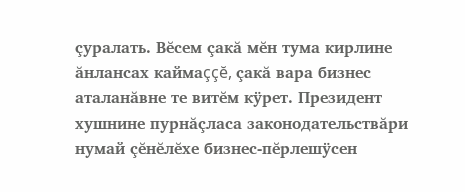çуралать. Вĕсем çакă мĕн тума кирлине ăнлансах каймаççĕ, çакă вара бизнес аталанăвне те витĕм кÿрет. Президент хушнине пурнăçласа законодательствăри нумай çĕнĕлĕхе бизнес-пĕрлешÿсен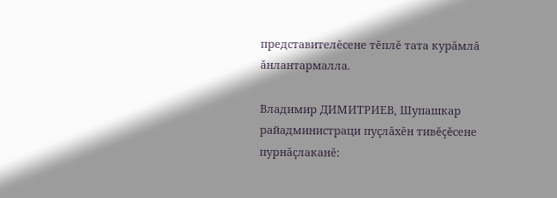представителĕсене тĕплĕ тата курăмлă ăнлантармалла.

Владимир ДИМИТРИЕВ, Шупашкар райадминистраци пуçлăхĕн тивĕçĕсене пурнăçлаканĕ: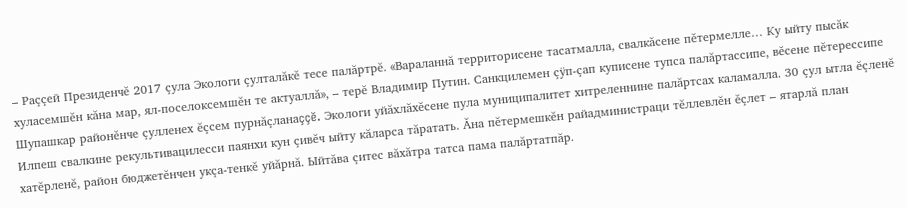– Раççей Президенчĕ 2017 çула Экологи çулталăкĕ тесе палăртрĕ. «Вараланнă территорисене тасатмалла, свалкăсене пĕтермелле… Ку ыйту пысăк хуласемшĕн кăна мар, ял-поселоксемшĕн те актуаллă», – терĕ Владимир Путин. Санкцилемен çÿп-çап куписене тупса палăртассипе, вĕсене пĕтерессипе Шупашкар районĕнче çулленех ĕçсем пурнăçланаççĕ. Экологи уйăхлăхĕсене пула муниципалитет хитреленнине палăртсах каламалла. 30 çул ытла ĕçленĕ Илпеш свалкине рекультивацилесси паянхи кун çивĕч ыйту кăларса тăратать. Ăна пĕтермешкĕн райадминистраци тĕллевлĕн ĕçлет – ятарлă план хатĕрленĕ, район бюджетĕнчен укçа-тенкĕ уйăрнă. Ыйтăва çитес вăхăтра татса пама палăртатпăр.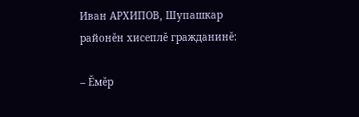Иван АРХИПОВ, Шупашкар районĕн хисеплĕ гражданинĕ:

– Ĕмĕр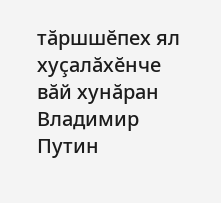тăршшĕпех ял хуçалăхĕнче вăй хунăран Владимир Путин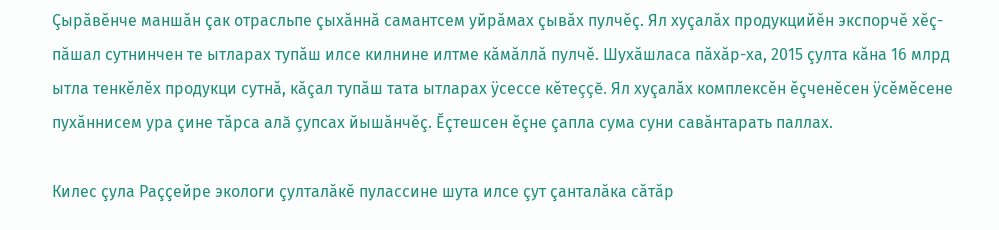Çырăвĕнче маншăн çак отрасльпе çыхăннă самантсем уйрăмах çывăх пулчĕç. Ял хуçалăх продукцийĕн экспорчĕ хĕç-пăшал сутнинчен те ытларах тупăш илсе килнине илтме кăмăллă пулчĕ. Шухăшласа пăхăр-ха, 2015 çулта кăна 16 млрд ытла тенкĕлĕх продукци сутнă, кăçал тупăш тата ытларах ÿсессе кĕтеççĕ. Ял хуçалăх комплексĕн ĕçченĕсен ÿсĕмĕсене пухăннисем ура çине тăрса алă çупсах йышăнчĕç. Ĕçтешсен ĕçне çапла сума суни савăнтарать паллах.

Килес çула Раççейре экологи çулталăкĕ пулассине шута илсе çут çанталăка сăтăр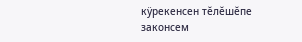кÿрекенсен тĕлĕшĕпе законсем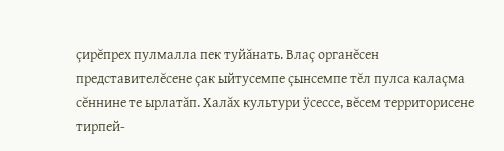çирĕпрех пулмалла пек туйăнать. Влаç органĕсен представителĕсене çак ыйтусемпе çынсемпе тĕл пулса калаçма сĕннине те ырлатăп. Халăх культури ÿсессе, вĕсем территорисене тирпей-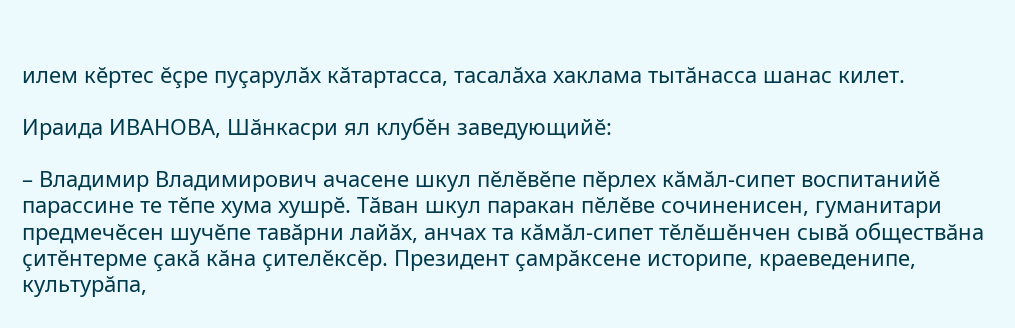илем кĕртес ĕçре пуçарулăх кăтартасса, тасалăха хаклама тытăнасса шанас килет.

Ираида ИВАНОВА, Шăнкасри ял клубĕн заведующийĕ:

– Владимир Владимирович ачасене шкул пĕлĕвĕпе пĕрлех кăмăл-сипет воспитанийĕ парассине те тĕпе хума хушрĕ. Тăван шкул паракан пĕлĕве сочиненисен, гуманитари предмечĕсен шучĕпе тавăрни лайăх, анчах та кăмăл-сипет тĕлĕшĕнчен сывă обществăна çитĕнтерме çакă кăна çителĕксĕр. Президент çамрăксене историпе, краеведенипе, культурăпа,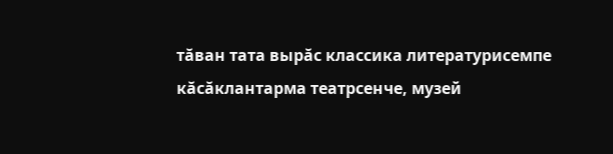тăван тата вырăс классика литературисемпе кăсăклантарма театрсенче, музей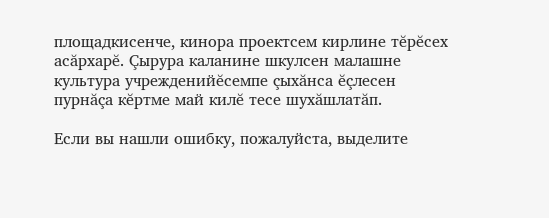площадкисенче, кинора проектсем кирлине тĕрĕсех асăрхарĕ. Çырура каланине шкулсен малашне культура учрежденийĕсемпе çыхăнса ĕçлесен пурнăçа кĕртме май килĕ тесе шухăшлатăп.

Если вы нашли ошибку, пожалуйста, выделите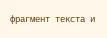фрагмент текста и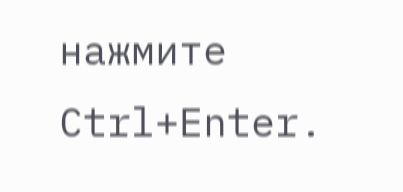нажмите Ctrl+Enter.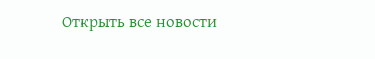Открыть все новости